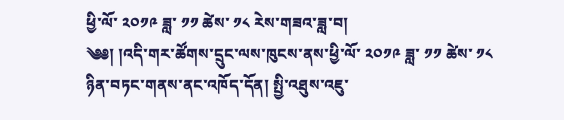ཕྱི་ལོ་ ༢༠༡༩ ཟླ་ ༡༡ ཚེས་ ༡༨ རེས་གཟའ་ཟླ་བ།
༄༅། །འདི་གར་ཚོགས་དྲུང་ལས་ཁུངས་ནས་ཕྱི་ལོ་ ༢༠༡༩ ཟླ་ ༡༡ ཚེས་ ༡༨ ཉིན་བཏང་གནས་ནང་འཁོད་དོན། སྤྱི་འཐུས་འཇུ་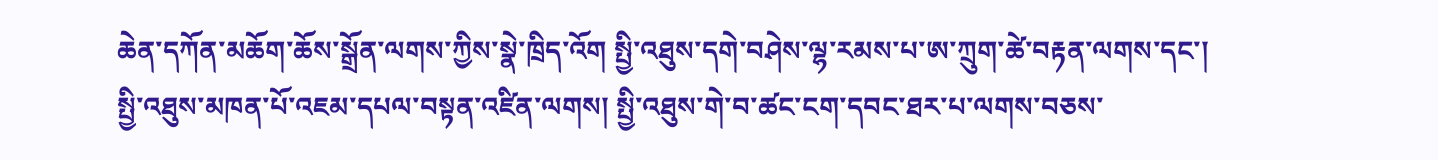ཆེན་དཀོན་མཆོག་ཆོས་སྒྲོན་ལགས་ཀྱིས་སྣེ་ཁྲིད་འོག སྤྱི་འཐུས་དགེ་བཤེས་ལྷ་རམས་པ་ཨ་ཀྲུག་ཚེ་བརྟན་ལགས་དང་། སྤྱི་འཐུས་མཁན་པོ་འཇམ་དཔལ་བསྟན་འཛིན་ལགས། སྤྱི་འཐུས་གེ་བ་ཚང་ངག་དབང་ཐར་པ་ལགས་བཅས་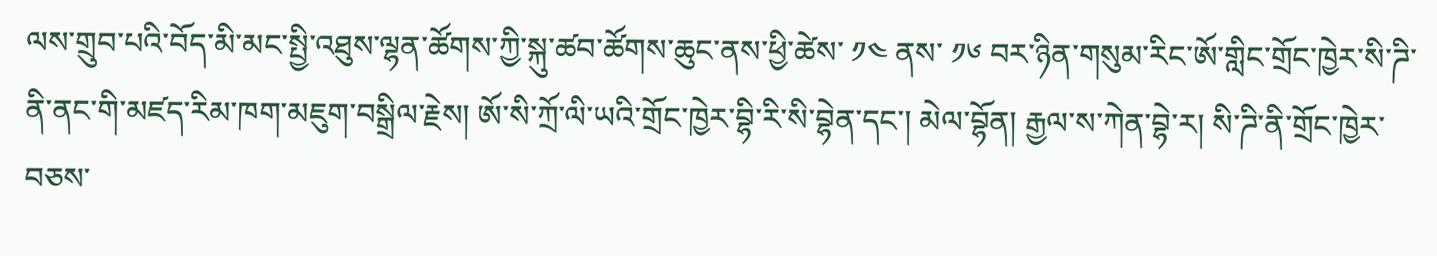ལས་གྲུབ་པའི་བོད་མི་མང་སྤྱི་འཐུས་ལྷན་ཚོགས་ཀྱི་སྐུ་ཚབ་ཚོགས་ཆུང་ནས་ཕྱི་ཚེས་ ༡༤ ནས་ ༡༦ བར་ཉིན་གསུམ་རིང་ཨོ་གླིང་གྲོང་ཁྱེར་སི་ཌི་ནི་ནང་གི་མཛད་རིམ་ཁག་མཇུག་བསྒྲིལ་རྗེས། ཨོ་སི་ཀྲོ་ལི་ཡའི་གྲོང་ཁྱེར་བྷི་རི་སི་བྷེན་དང་། མེལ་བྷོན། རྒྱལ་ས་ཀེན་བྷེ་ར། སི་ཌི་ནི་གྲོང་ཁྱེར་བཅས་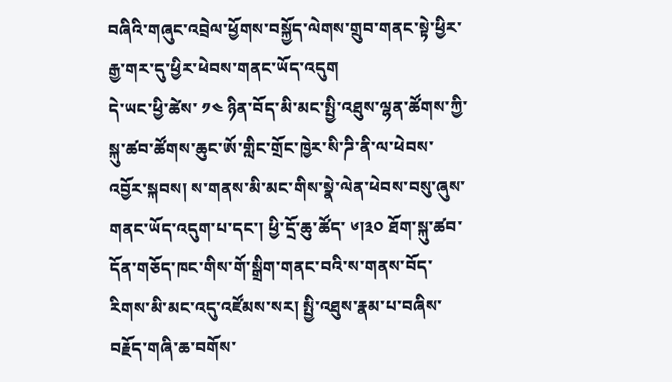བཞིའི་གཞུང་འབྲེལ་ཕྱོགས་བསྐྱོད་ལེགས་གྲུབ་གནང་སྟེ་ཕྱིར་རྒྱ་གར་དུ་ཕྱིར་ཕེབས་གནང་ཡོད་འདུག
དེ་ཡང་ཕྱི་ཚེས་ ༡༤ ཉིན་བོད་མི་མང་སྤྱི་འཐུས་ལྷན་ཚོགས་ཀྱི་སྐུ་ཚབ་ཚོགས་ཆུང་ཨོ་གླིང་གྲོང་ཁྱེར་སི་ཌི་ནི་ལ་ཕེབས་འབྱོར་སྐབས། ས་གནས་མི་མང་གིས་སྣེ་ལེན་ཕེབས་བསུ་ཞུས་གནང་ཡོད་འདུག་པ་དང་། ཕྱི་དྲོ་ཆུ་ཚོད་ ༦།༣༠ ཐོག་སྐུ་ཚབ་དོན་གཅོད་ཁང་གིས་གོ་སྒྲིག་གནང་བའི་ས་གནས་བོད་རིགས་མི་མང་འདུ་འཛོམས་སར། སྤྱི་འཐུས་རྣམ་པ་བཞིས་བརྗོད་གཞི་ཆ་བགོས་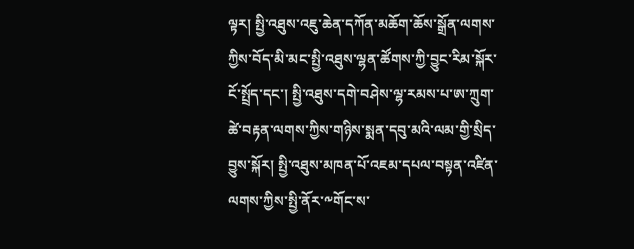ལྟར། སྤྱི་འཐུས་འཇུ་ཆེན་དཀོན་མཆོག་ཆོས་སྒྲོན་ལགས་ཀྱིས་བོད་མི་མང་སྤྱི་འཐུས་ལྷན་ཚོགས་ཀྱི་བྱུང་རིམ་སྐོར་ངོ་སྤྲོད་དང་། སྤྱི་འཐུས་དགེ་བཤེས་ལྷ་རམས་པ་ཨ་ཀྲུག་ཚེ་བརྟན་ལགས་ཀྱིས་གཉིས་སྨན་དབུ་མའི་ལམ་གྱི་སྲིད་བྱུས་སྐོར། སྤྱི་འཐུས་མཁན་པོ་འཇམ་དཔལ་བསྟན་འཛིན་ལགས་ཀྱིས་སྤྱི་ནོར་༸གོང་ས་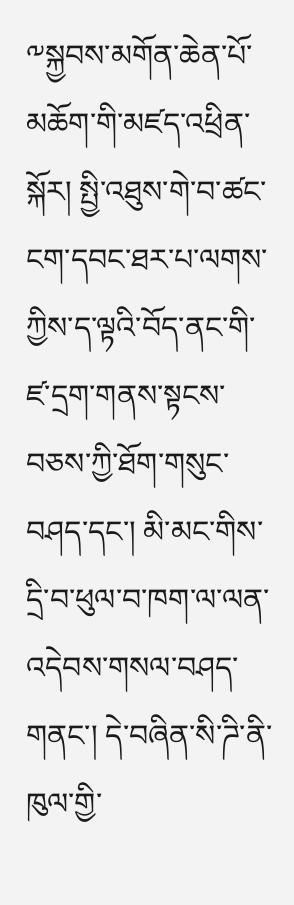༸སྐྱབས་མགོན་ཆེན་པོ་མཆོག་གི་མཛད་འཕྲིན་སྐོར། སྤྱི་འཐུས་གེ་བ་ཚང་ངག་དབང་ཐར་པ་ལགས་ཀྱིས་ད་ལྟའི་བོད་ནང་གི་ཛ་དྲག་གནས་སྟངས་བཅས་ཀྱི་ཐོག་གསུང་བཤད་དང་། མི་མང་གིས་དྲི་བ་ཕུལ་བ་ཁག་ལ་ལན་འདེབས་གསལ་བཤད་གནང་། དེ་བཞིན་སི་ཌི་ནི་ཁུལ་གྱི་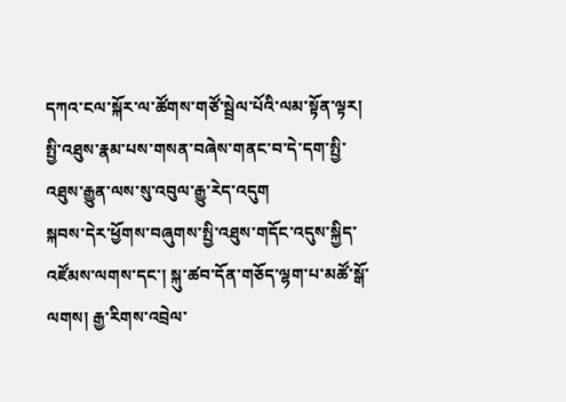དཀའ་ངལ་སྐོར་ལ་ཚོགས་གཙོ་སྦྲེལ་པོའི་ལམ་སྟོན་ལྟར། སྤྱི་འཐུས་རྣམ་པས་གསན་བཞེས་གནང་བ་དེ་དག་སྤྱི་འཐུས་རྒྱུན་ལས་སུ་འབུལ་རྒྱུ་རེད་འདུག
སྐབས་དེར་ཕྱོགས་བཞུགས་སྤྱི་འཐུས་གདོང་འདུས་སྐྱིད་འཛོམས་ལགས་དང་། སྐུ་ཚབ་དོན་གཅོད་ལྷག་པ་མཚོ་སྒོ་ལགས། རྒྱ་རིགས་འབྲེལ་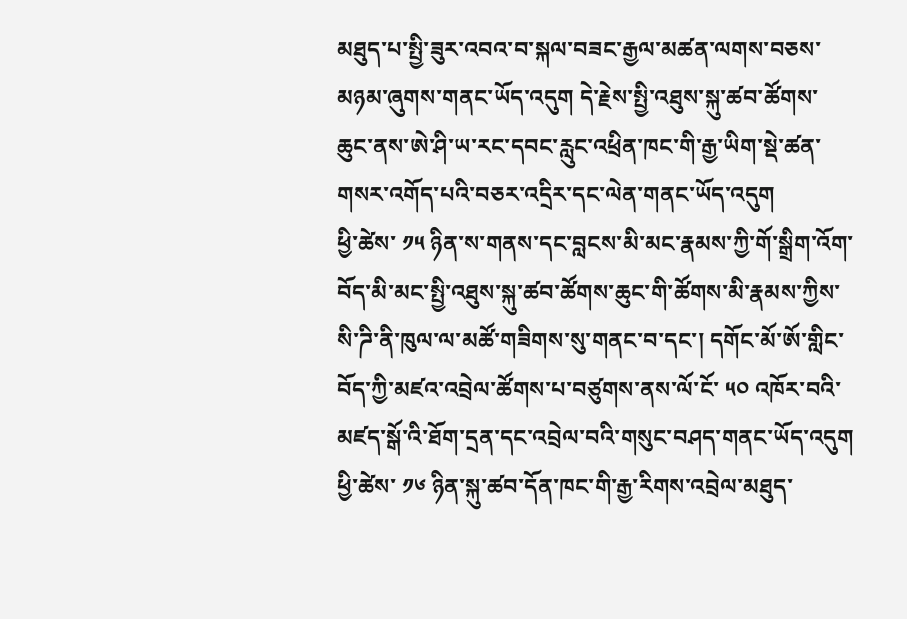མཐུད་པ་སྤྱི་ཟུར་འབའ་བ་སྐལ་བཟང་རྒྱལ་མཚན་ལགས་བཅས་མཉམ་ཞུགས་གནང་ཡོད་འདུག དེ་རྗེས་སྤྱི་འཐུས་སྐུ་ཚབ་ཚོགས་ཆུང་ནས་ཨེ་ཤི་ཡ་རང་དབང་རླུང་འཕྲིན་ཁང་གི་རྒྱ་ཡིག་སྡེ་ཚན་གསར་འགོད་པའི་བཅར་འདྲིར་དང་ལེན་གནང་ཡོད་འདུག
ཕྱི་ཚེས་ ༡༥ ཉིན་ས་གནས་དང་བླངས་མི་མང་རྣམས་ཀྱི་གོ་སྒྲིག་འོག་བོད་མི་མང་སྤྱི་འཐུས་སྐུ་ཚབ་ཚོགས་ཆུང་གི་ཚོགས་མི་རྣམས་ཀྱིས་སི་ཌི་ནི་ཁུལ་ལ་མཚོ་གཟིགས་སུ་གནང་བ་དང་། དགོང་མོ་ཨོ་གླིང་བོད་ཀྱི་མཛའ་འབྲེལ་ཚོགས་པ་བཙུགས་ནས་ལོ་ངོ་ ༥༠ འཁོར་བའི་མཛད་སྒོ་འི་ཐོག་དྲན་དང་འབྲེལ་བའི་གསུང་བཤད་གནང་ཡོད་འདུག
ཕྱི་ཚེས་ ༡༦ ཉིན་སྐུ་ཚབ་དོན་ཁང་གི་རྒྱ་རིགས་འབྲེལ་མཐུད་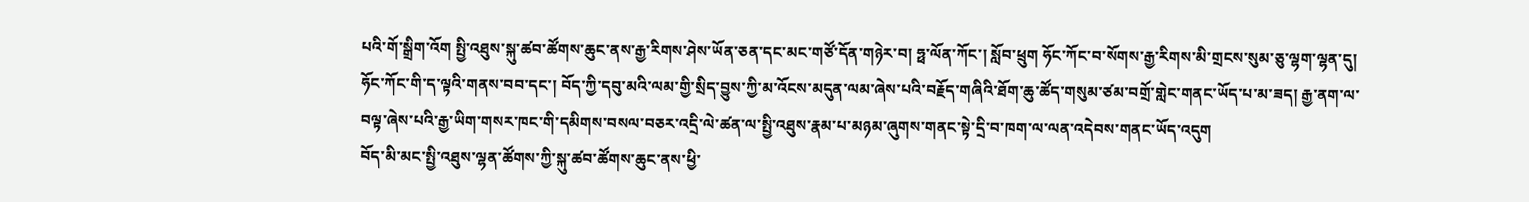པའི་གོ་སྒྲིག་འོག སྤྱི་འཐུས་སྐུ་ཚབ་ཚོགས་ཆུང་ནས་རྒྱ་རིགས་ཤེས་ཡོན་ཅན་དང་མང་གཙོ་དོན་གཉེར་བ། ཧྥ་ལོན་ཀོང་། སློབ་ཕྲུག ཧོང་ཀོང་བ་སོགས་རྒྱ་རིགས་མི་གྲངས་སུམ་ཅུ་ལྷག་ལྷན་དུ། ཧོང་ཀོང་གི་ད་ལྟའི་གནས་བབ་དང་། བོད་ཀྱི་དབུ་མའི་ལམ་གྱི་སྲིད་བྱུས་ཀྱི་མ་འོངས་མདུན་ལམ་ཞེས་པའི་བརྗོད་གཞིའི་ཐོག་ཆུ་ཚོད་གསུམ་ཙམ་བགྲོ་གླེང་གནང་ཡོད་པ་མ་ཟད། རྒྱ་ནག་ལ་བལྟ་ཞེས་པའི་རྒྱ་ཡིག་གསར་ཁང་གི་དམིགས་བསལ་བཅར་འདྲི་ལེ་ཚན་ལ་སྤྱི་འཐུས་རྣམ་པ་མཉམ་ཞུགས་གནང་སྟེ་དྲི་བ་ཁག་ལ་ལན་འདེབས་གནང་ཡོད་འདུག
བོད་མི་མང་སྤྱི་འཐུས་ལྷན་ཚོགས་ཀྱི་སྐུ་ཚབ་ཚོགས་ཆུང་ནས་ཕྱི་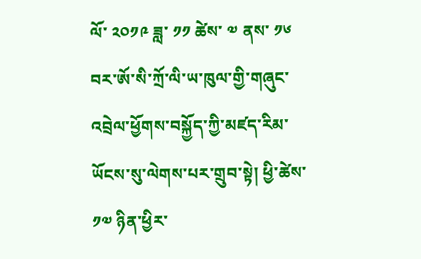ལོ་ ༢༠༡༩ ཟླ་ ༡༡ ཚེས་ ༧ ནས་ ༡༦ བར་ཨོ་སི་ཀྲོ་ལི་ཡ་ཁུལ་གྱི་གཞུང་འབྲེལ་ཕྱོགས་བསྐྱོད་ཀྱི་མཛད་རིམ་ཡོངས་སུ་ལེགས་པར་གྲུབ་སྟེ། ཕྱི་ཚེས་ ༡༧ ཉིན་ཕྱིར་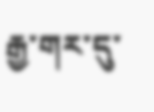རྒྱ་གར་དུ་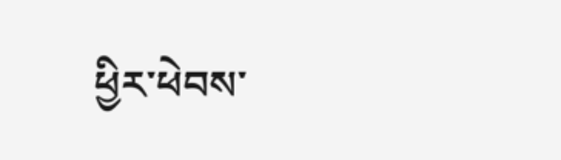ཕྱིར་ཕེབས་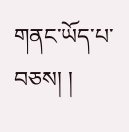གནང་ཡོད་པ་བཅས། །